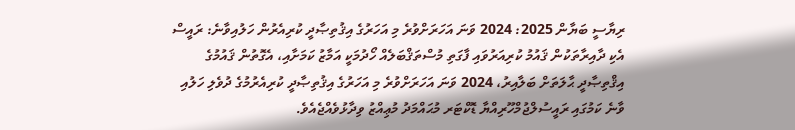ރިޔާސީ ބަޔާން 2025: 2024 ވަނަ އަހަރަށްވުރެ މި އަހަރުގެ އިޤުތިޞާދީ ކުރިއެރުން ހަލުއިވާނެ: ރައީސް
އެކި ދާއިރާތަކުން ޤައުމު ކުރިއަރުވައި ފާގަތި މުސްތަޤްބަލެއް ހޯދުމަކީ އަމާޒު ކަމަށާއި، އެގޮތުން ޤައުމުގެ އިޤްތިޞާދީ ޙާލަތަށް ބަލާއިރު، 2024 ވަނަ އަހަރަށްވުރެ މި އަހަރުގެ އިޤުތިޞާދީ ކުރިއެރުމުގެ ދުވެލި ހަލުއި ވާނެ ކަމުގައި ރައީސުލްޖުމްހޫރިއްޔާ ޑޮކްޓަރ މުޙައްމަދު މުޢިއްޒު ވިދާޅުވެއްޖެއެވެ.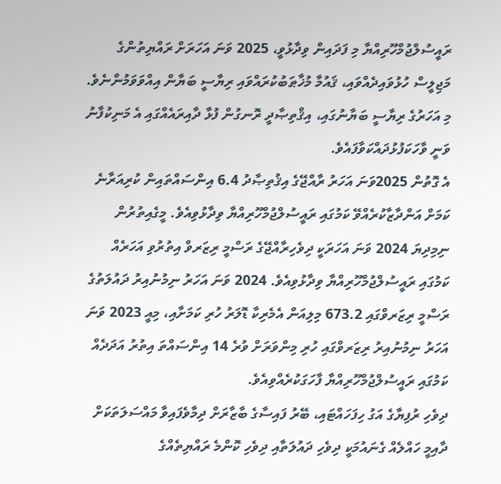ރައީސުލްޖުމްހޫރިއްޔާ މި ފަދައިން ވިދާޅުވީ، 2025 ވަނަ އަހަރަށް ރައްޔިތުންގެ މަޖިލީސް ހުޅުވައިދެއްވައި، ޤައުމާ މުޚާޠަބުކުރައްވައި ރިޔާސީ ބަޔާން އިއްވަވަމުންނެވެ. މި އަހަރުގެ ރިޔާސީ ބަޔާނުގައި، އިޤްތިޞާދީ ރޮނގުން ފުޅާ ދާއިރައެއްގައި އެ މަނިކުފާނު ވަނީ ވާހަކަފުޅުދައްކަވާފައެވެ.
އެ ގޮތުން 2025ވަނަ އަހަރު ރާއްޖޭގެ އިޤުތިޞާދު 6.4 އިންސައްތައިން ކުރިއަރާނެ ކަމަށް އަންދާޒާކުރެއްވޭ ކަމުގައި ރައީސުލްޖުމްހޫރިއްޔާ ވިދާޅުވިއެވެ. މީގެއިތުރުން ނިމިދިޔަ 2024 ވަނަ އަހަރަކީ ދިވެހިރާއްޖޭގެ ރަސްމީ ރިޒަރވް އިތުރުވި އަހަރެއް ކަމުގައި ރައީސުލްޖުމްހޫރިއްޔާ ވިދާޅުވިއެވެ. 2024 ވަނަ އަހަރު ނިމުނުއިރު ދައުލަތުގެ ރަސްމީ ރިޒަރވްގައި 673.2 މިލިއަން އެމެރިކާ ޑޮލަރު ހުރި ކަމަށާއި، މިއީ 2023 ވަނަ އަހަރު ނިމުނުއިރު ރިޒަރވްގައި ހުރި މިންވަރަށް ވުރެ 14 އިންސައްތަ އިތުރު އަދަދެއް ކަމުގައި ރައީސުލްޖުމްހޫރިއްޔާ ފާހަގަކުރެއްވިއެވެ.
ދިވެހި ރުފިޔާގެ އަގު ހިފަހައްޓައި، ބޭރު ފައިސާގެ ބާޒާރަށް ދިމާވެފައިވާ މައްސަލަތަކަށް ދާއިމީ ހައްލެއް ގެނައުމަކީ ދިވެހި ދައުލަތާއި ދިވެހި ކޮންމެ ރައްޔިތެއްގެ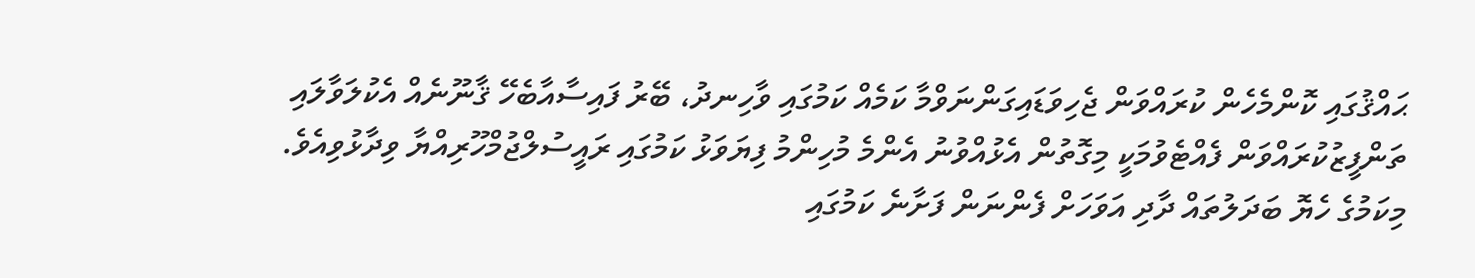ޙައްޤުގައި ކޮންމެހެން ކުރައްވަން ޖެހިވަޑައިގަންނަވްމާ ކަމެއް ކަމުގައި ވާހިނދު، ބޭރު ފައިސާއާބެހޭ ޤާނޫނެއް އެކުލަވާލައި ތަންފީޒުކުރައްވަން ފެއްޓެވުމަކީ މިގޮތުން އެޅުއްވުނު އެންމެ މުހިންމު ފިޔަވަޅު ކަމުގައި ރައީސުލްޖުމްހޫރިއްޔާ ވިދާޅުވިއެވެ. މިކަމުގެ ހެޔޮ ބަދަލުތައް ދާދި އަވަހަށް ފެންނަން ފަށާނެ ކަމުގައި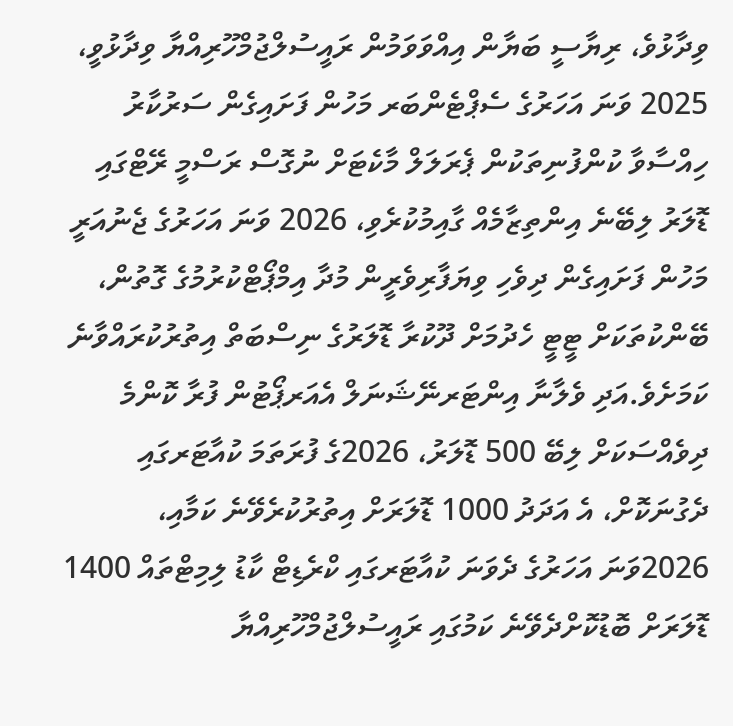ވިދާޅުވެ، ރިޔާސީ ބަޔާން އިއްވަވަމުން ރައީސުލްޖުމްހޫރިއްޔާ ވިދާޅުވީ، 2025 ވަނަ އަހަރުގެ ސެޕްޓެންބަރ މަހުން ފަށައިގެން ސަރުކާރު ހިއްސާވާ ކުންފުނިތަކުން ޕެރަލަލް މާކެޓަށް ނުގޮސް ރަސްމީ ރޭޓްގައި ޑޮލަރު ލިބޭނެ އިންތިޒާމެއް ގާއިމުކުރެވި، 2026 ވަނަ އަހަރުގެ ޖެނުއަރީ މަހުން ފަށައިގެން ދިވެހި ވިޔަފާރިވެރީން މުދާ އިމްޕޯޓްކުރުމުގެ ގޮތުން، ބޭންކުތަކަށް ޓީޓީ ހެދުމަށް ދޫކުރާ ޑޮލަރުގެ ނިސްބަތް އިތުރުކުރައްވާނެ ކަމަށެވެ.އަދި ވެލާނާ އިންޓަރނޭޝަނަލް އެއަރޕޯޓުން ފުރާ ކޮންމެ ދިވެއްސަކަށް ލިބޭ 500 ޑޮލަރު، 2026ގެ ފުރަތަމަ ކުއާޓަރގައި ދެގުނަކޮށް، އެ އަދަދު 1000 ޑޮލަރަށް އިތުރުކުރެވޭނެ ކަމާއި، 2026ވަނަ އަހަރުގެ ދެވަނަ ކުއާޓަރގައި ކްރެޑިޓް ކާޑު ލިމިޓްތައް 1400 ޑޮލަރަށް ބޮޑުކޮށްދެވޭނެ ކަމުގައި ރައީސުލްޖުމްހޫރިއްޔާ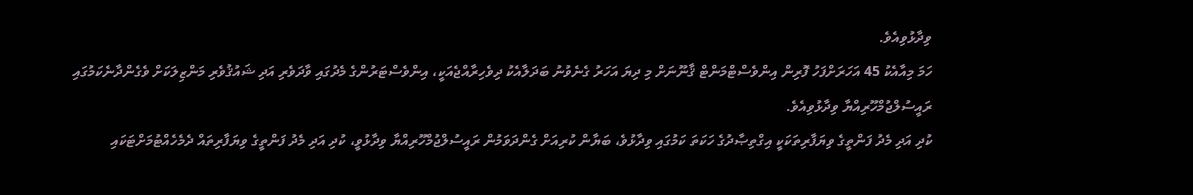ވިދާޅުވިއެވެ.
ހަމަ މިއާއެކު 45 އަހަރަށްފަހު ފޮރިން އިންވެސްޓްމަންޓް ޤާނޫނަށް މި ދިޔަ އަހަރު ގެނެވުނު ބަދަލާއެކު ދިވެހިރާއްޖެއަކީ، އިންވެސްޓަރުންގެ މެދުގައި ވާދަވެރި އަދި ޝައުޤުވެރި މަންޒިލަކަށް ވެގެންދާނެކަމުގައި ރައީސުލްޖުމްހޫރިއްޔާ ވިދާޅުވިއެވެ.
ކުދި އަދި މެދު ފަންތީގެ ވިޔަފާރިތަކަކީ އިގްތިޞާދުގެ ހަކަތަ ކަމުގައި ވިދާޅުވެ، ބަޔާން ކުރިއަށް ގެންދަވަމުން ރައީސުލްޖުމްހޫރިއްޔާ ވިދާޅުވީ، ކުދި އަދި މެދު ފަންތީގެ ވިޔަފާރިތައް ދެމެހެއްޓުމަށްޓަކައި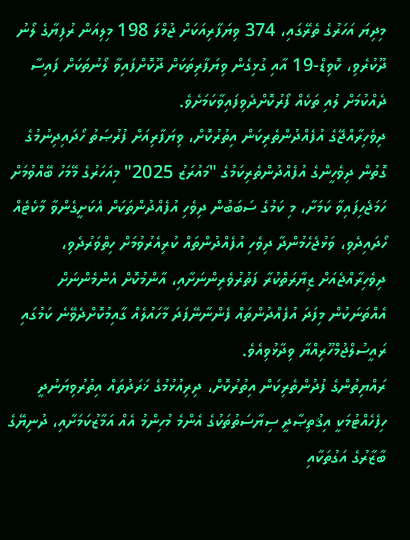މިދިޔަ އަހަރުގެ ތެރޭގައި، 374 ވިޔަފާރިއަކަށް ޖުމްލަ 198 މިލިއަން ރުފިޔާގެ ލޯނު ދޫކުރެވި، ކޮވިޑް-19 އާއި ގުޅިގެން ވިޔަފާރިތަކަށް ދޫކޮށްފައިވާ ލޯނުތަކަށް ފައިސާ ދެއްކުމަށް ލުއި ތަކެއް ފޯރުކޮށްދެވިފައިވާކަމަށެވެ.
ދިވެހިރާއްޖޭގެ އުފެއްދުންތެރިކަން އިތުރުކޮށް، ވިޔަފާރިއަށް ފުރުޞަތު ހޯދައިދިނުމުގެ ގޮތުން ދިވެހީންގެ އުފެއްދުންތެރިކަމުގެ "މައުރަޒު 2025" މިއަހަރުގެ މޭމަހު ބޭއްވުމަށް ހަމަޖެހިފައިވާ ކަމަށާ، މި ކަމުގެ ސަބަބުން ދިވެހި އުފެއްދުންތަކަށް އެކަށީގެންވާ މާކެޓެއް ހޯދައިދެވި، ވަޅުޖެހެމުންދާ ދިވެހި އުފެއްދުންތައް ކުރިއެރުވުމަށް ހިތްވަރުދެވި، ދިވެހިރާއްޖެއަށް ޒިޔާރަތްކުރާ ފަތުރުވެރިންނަށާއި، އާންމުކޮށް އެންމެންނަށް އެއްތަނަކުން މިފަދަ އުފެއްދުންތައް ފެންނާނޭފަދަ މާހައުލެއް ގާއިމުކޮށްދެވޭނެ ކަމުގައި ރައީސުލްޖުމްހޫރިއްޔާ ވިދާޅުވިއެވެ.
ރައްޔިތުންގެ ފުދުންތެރިކަން އިތުރުކޮށް، ދިރިއުޅުމުގެ ޚަރަދުތައް އިތުރުވިޔަނުދީ ހިފެހެއްޓުމަކީ އިޤުތިޞާދީ ސިޔާސަތުތަކުގެ އެންމެ މުހިންމު އެއް އަމާޒުކަމަށާއި، ދުނިޔޭގެ ބާޒާރުގެ އަގުތަކާއި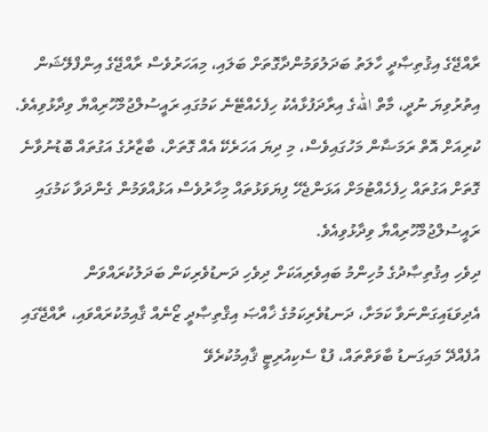ރާއްޖޭގެ އިޤުތިޞާދީ ހާލަތު ބަދަލުވަމުންދާގޮތަށް ބަލައި، މިއަހަރުވެސް ރާއްޖޭގެ އިންފްލޭޝަން އިތުރުވިޔަ ނުދީ، މާތް اللهގެ އިރާދަފުޅާއެކު ހިފެހެއްޓޭނެ ކަމުގައި ރައީސުލްޖުމްހޫރިއްޔާ ވިދާޅުވިއެވެ. ކުރިއަށް އޮތް ރަމަޟާން މަހުގައިވެސް، މި ދިޔަ އަހަރެކޭ އެއް ގޮތަށް، ބާޒާރުގެ އަގުތައް ބޮޑުނުވާނެ ގޮތަށް އަގުތައް ހިފެހެއްޓުމަށް އަޅަންޖެހޭ ފިޔަވަޅުތައް މިހާރުވެސް އަޅުއްވަމުން ގެންދަވާ ކަމުގައި ރައީސުލްޖުމްހޫރިއްޔާ ވިދާޅުވިއެވެ.
ދިވެހި އިޤުތިޞާދުގެ މުހިންމު ބައިވެރިއަކަށް ދިވެހި ދަނޑުވެރިކަން ބަދަލުކުރައްވަން އެދިވަޑައިގަންނަވާ ކަމަށާ، ދަނޑުވެރިކަމުގެ ޚާއްޞަ އިޤްތިޞާދީ ޒޯނެއް ޤާއިމުކުރައްވައި، ރާއްޖޭގައި އުފެއްދޭ މައިގަނޑު ބާވަތްތައް، ފުޑް ސެކިއުރިޓީ ޤާއިމުކުރެވޭ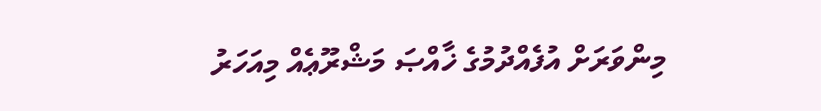މިންވަރަށް އުފެއްދުމުގެ ޚާއްޞަ މަޝްރޫޢެއް މިއަހަރު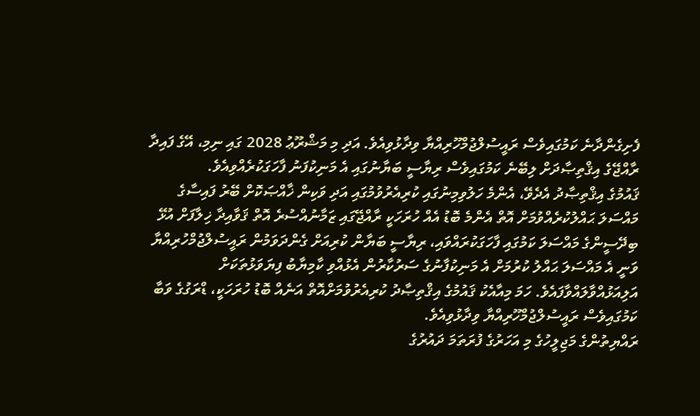ފެށިގެންދާނެ ކަމުގައިވެސް ރައީސުލްޖުމްހޫރިއްޔާ ވިދާޅުވިއެވެ. އަދި މި މަޝްރޫޢު 2028 ގައި ނިމި، އޭގެ ފައިދާ ރާއްޖޭގެ އިޤްތިޞާދަށް ލިބޭނެ ކަމުގައިވެސް ރިޔާސީ ބަޔާނުގައި އެ މަނިކުފަނު ފާހަގަކުރެއްވިއެވެ.
ޤައުމުގެ އިޤްތިޞާދު އެދެވޭ، އެންމެ ހަލުވިމިނުގައި ކުރިއެރުވުމުގައި އަދި ވަކިން ޚާއްޞަކޮށް ބޭރު ފައިސާގެ މައްސަލަ ޙައްލުކުރެއްވުމަށް އޮތް އެންމެ ބޮޑު އެއް ހުރަހަކީ ރާއްޖޭގައި ޒަމާނުއްސުރެ އޮތް ޤަވާއިދާ ޚިލާފަށް އުޅޭ ބިދޭސީންގެ މައްސަލަ ކަމުގައި ފާހަގަކުރައްވައި، ރިޔާސީ ބަޔާން ކުރިއަށް ގެންދަވަމުން ރައީސުލްޖުމްހުރިއްޔާ ވަނީ އެ މައްސަލަ ޙައްލު ކުރުމަށް އެ މަނިކުފާނުގެ ސަރުކާރުން އެޅުއްވި ކާމިޔާބު ފިޔަވަޅުތަކަށް އަލިއަޅުއްވާލައްވާފައެވެ. ހަމަ މިއާއެކު ޤައުމުގެ އިޤްތިޞާދު ކުރިއެރުވުމަށްއޮތް އަނެއް ބޮޑު ހުރަހަކީ، ޑްރަގުގެ ވަބާ ކަމުގައިވެސް ރައީސުލްޖުމްހޫރިއްޔާ ވިދާޅުވިއެވެ.
ރައްޔިތުންގެ މަޖިލީހުގެ މި އަހަރުގެ ފުރަތަމަ ދައުރުގެ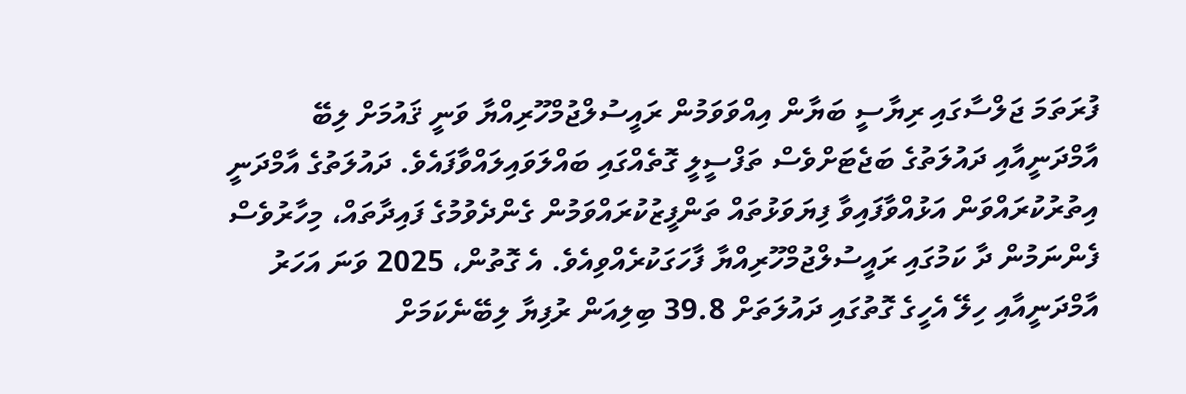ފުރަތަމަ ޖަލްސާގައި ރިޔާސީ ބަޔާން އިއްވަވަމުން ރައީސުލްޖުމްހޫރިއްޔާ ވަނީ ޤައުމަށް ލިބޭ އާމްދަނީއާއި ދައުލަތުގެ ބަޖެޓަށްވެސް ތަފްސީލީ ގޮތެއްގައި ބައްލަވައިލައްވާފައެވެ. ދައުލަތުގެ އާމްދަނީ އިތުރުކުރައްވަން އަޅުއްވާފައިވާ ފިޔަވަޅުތައް ތަންފީޒުކުރައްވަމުން ގެންދެވުމުގެ ފައިދާތައް، މިހާރުވެސް ފެންނަމުން ދާ ކަމުގައި ރައީސުލްޖުމްހޫރިއްޔާ ފާހަގަކުރެއްވިއެވެ. އެ ގޮތުން، 2025 ވަނަ އަހަރު އާމްދަނީއާއި ހިލޭ އެހީގެ ގޮތުގައި ދައުލަތަށް 39.8 ބިލިއަން ރުފިޔާ ލިބޭނެކަމަށް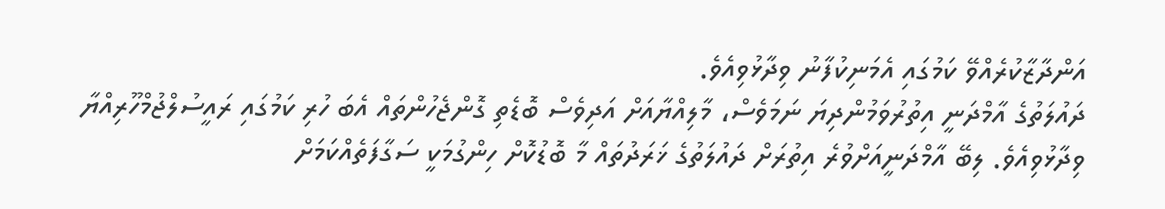އަންދާޒާކުރެއްވޭ ކަމުގައި އެމަނިކުފާނު ވިދާޅުވިއެވެ.
ދައުލަތުގެ އާމްދަނީ އިތުރުވަމުންދިޔަ ނަމަވެސް، މާލިއްޔާއަށް އަދިވެސް ބޮޑެތި ގޮންޖެހުންތައް އެބަ ހުރި ކަމުގައި ރައީސުލްޖުމްހޫރިއްޔާ ވިދާޅުވިއެވެ. ލިބޭ އާމްދަނީއަށްވުރެ އިތުރަށް ދައުލަތުގެ ޚަރަދުތައް މާ ބޮޑުކޮށް ހިންގުމަކީ ސަގާފަތެއްކަމަށް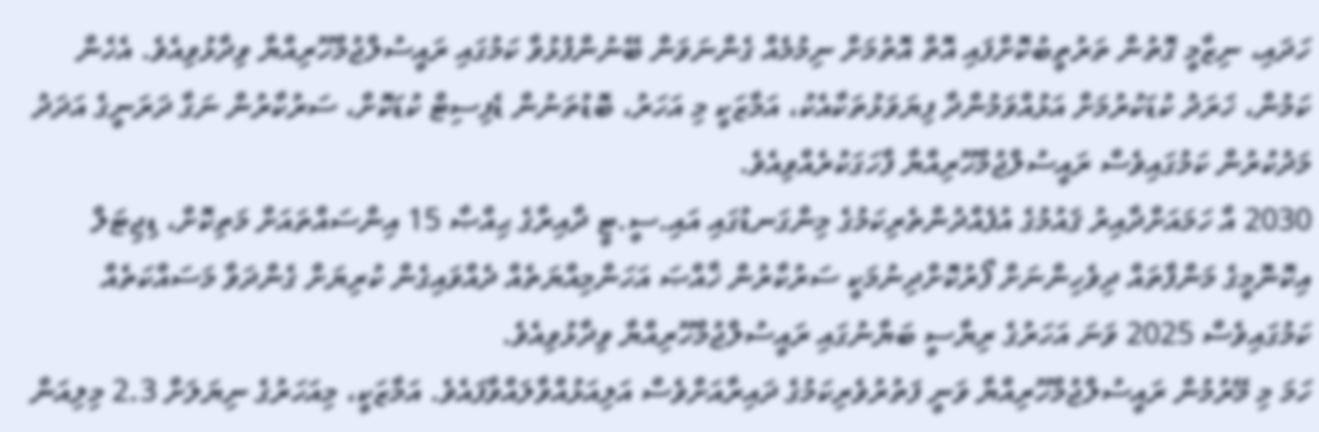ހަދައި، ނިޒާމީ ގޮތުން ތަރުތީބުކޮށްފައި އޮތް އޮތުމަށް ނިމުމެއް ގެންނަވަން ބޭނުންފުޅުވާ ކަމުގައި ރައީސުލްޖުމްހޫރިއްޔާ ވިދާޅުވިއެވެ. އެހެން ކަމުން، ޚަރަދު ކުޑަކުރުމަށް އަޅުއްވަމުންދާ ފިޔަވަޅުތަކާއެކު، އަމާޒަކީ މި އަހަރު، ބޮޑުތަނުން ޑެފިސިޓް ކުޑަކޮށް، ސަރުކާރުން ނަގާ ދަރަނީގެ އަދަދު މަދުކުރުން ކަމުގައިވެސް ރައީސުލްޖުމްހޫރިއްޔާ ފާހަގަކުރެއްވިއެވެ.
2030 އާ ހަމައަށްދާއިރު ޤައުމުގެ އުފެއްދުންތެރިކަމުގެ މިންގަނޑުގައި އައި.ސީ.ޓީ ދާއިރާގެ ޙިއްޞާ 15 އިންސައްތައަށް މަތިކޮށް، ޑިޖިޓަލް އިކޮނޮމީގެ މަންފާތައް ދިވެހިންނަށް ފޯރުކޮށްދިނުމަކީ ސަރުކާރުން ޚާއްޞަ އަހަންމިއްޔަތެއް ދެއްވައިގެން ކުރިޔަށް ގެންދަވާ މަސައްކަތެއް ކަމުގައިވެސް 2025 ވަނަ އަހަރުގެ ރިޔާސީ ބަޔާނުގައި ރައީސުލްޖުމްހޫރިއްޔާ ވިދާޅުވިއެވެ.
ހަމަ މި މޭރުމުން ރައީސުލްޖުމްހޫރިއްޔާ ވަނީ ފަތުރުވެރިކަމުގެ ދައިރާއަށްވެސް އަލިއަޅުއްވާލައްވާފައެވެ. އަމާޒަކީ، މިއަހަރުގެ ނިޔަލަށް 2.3 މިލިއަން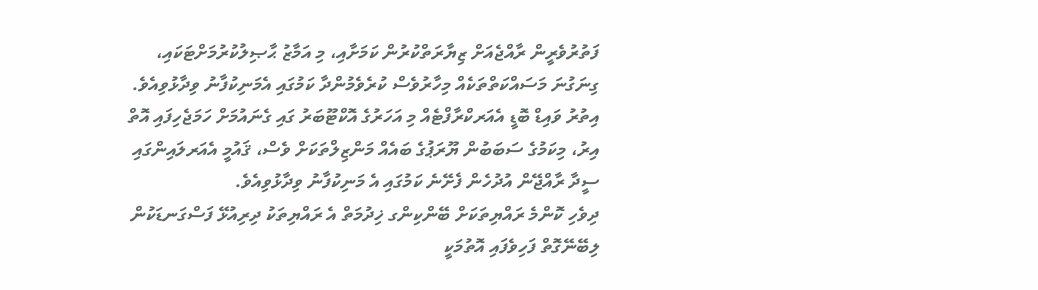ފަތުރުވެރީން ރާއްޖެއަށް ޒިޔާރަތްކުރުން ކަމަށާއި، މި އަމާޒު ޙާޞިލުކުރުމަށްޓަކައި، ގިނަގުނަ މަސައްކަތްތަކެއް މިހާރުވެސް ކުރެވެމުންދާ ކަމުގައި އެމަނިކުފާނު ވިދާޅުވިއެވެ. އިތުރު ވައިޑް ބޮޑީ އެއަރކްރާފްޓެއް މި އަހަރުގެ އޮކްޓޫބަރު ގައި ގެނައުމަށް ހަމަޖެހިފައި އޮތް އިރު، މިކަމުގެ ސަބަބުން ޔޫރަޕުގެ ބައެއް މަންޒިލްތަކަށް ވެސް، ޤައުމީ އެއަރލައިންގައި ސީދާ ރާއްޖޭން އުދުހެން ފެށޭނެ ކަމުގައި އެ މަނިކުފާނު ވިދާޅުވިއެވެ.
ދިވެހި ކޮންމެ ރައްޔިތަކަށް ބޭންކިންގ ޚިދުމަތް އެ ރައްޔިތަކު ދިރިއުޅޭ ފަސްގަނޑަކުން ލިބޭނޭގޮތް ފަހިވެފައި އޮތުމަކީ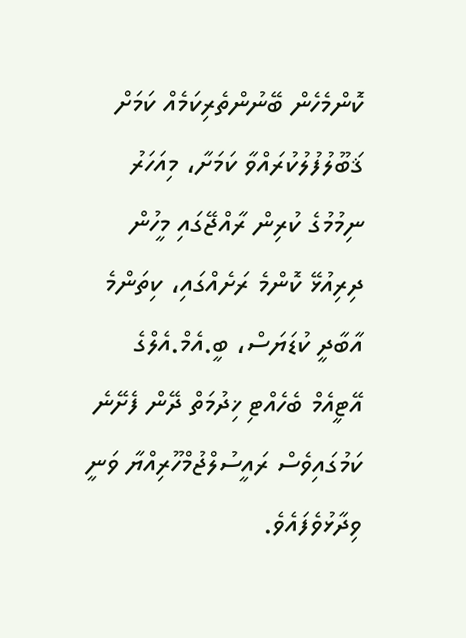ކޮންމެހެން ބޭނުންތެރިކަމެއް ކަމަށް ޤަބޫލުފުލުކުރައްވާ ކަމަށާ، މިއަހަރު ނިމުމުގެ ކުރިން ރާއްޖޭގައި މީހުން ދިރިއުޅޭ ކޮންމެ ރަށެއްގައި، ކިތަންމެ އާބާދީ ކުޑަޔަސް، ބީ.އެމް.އެލްގެ އޭޓީއެމް ބެހެއްޓި ޚިދުމަތް ދޭން ފެށޭނެ ކަމުގައިވެސް ރައީސުލްޖުމްހޫރިއްޔާ ވަނީ ވިދާޅުވެފައެވެ.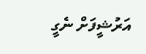އަރުޝީފަށް ނެގީ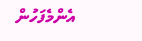އެންމެފަހުން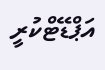އަޕްޑޭޓްކުރީ